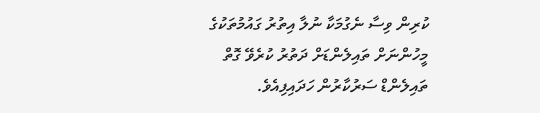ކުރިން ވިސާ ނެގުމަކާ ނުލާ އިތުރު ގައުމުތަކުގެ މީހުންނަށް ތައިލެންޑަށް ދަތުރު ކުރެވޭ ގޮތް ތައިލެންޑް ސަރުކާރުން ހަދައިފިއެވެ.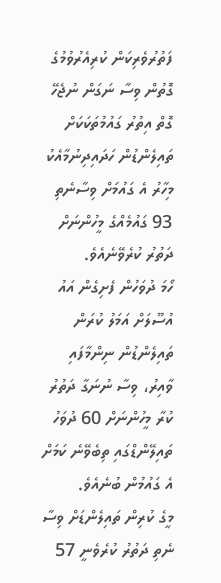ފަތުރުވެރިކަން ކުރިއެރުވުމުގެ ގޮތުން ވިސާ ނަގަން ނުޖެހޭ ގޮތް އިތުރު ގައުމުތަކަކަށް ތައިލެންޑުން ހަދައިދިނުމާއެކު މިހާރު އެ ގައުމަށް ވިސާނެތި 93 ގައުމެއްގެ މީހުންނަށް ދަތުރު ކުރެވޭނެއެވެ.
ހޯމަ ދުވަހުން ފެށިގެން އައު އުސޫލަށް އަމަލު ކުރަން ތައިލެންޑުން ނިންމާފައި ވާއިރު، ވިސާ ނުނަގާ ދަތުރު ކުރާ މީހުންނަށް 60 ދުވަހު ތައިލޭންޑްގައި ތިބެވޭނެ ކަމަށް އެ ގައުމުން ބުނެއެވެ.
މީގެ ކުރިން ތައިލެންޑަށް ވިސާ ނެތި ދަތުރު ކުރެވެނީ 57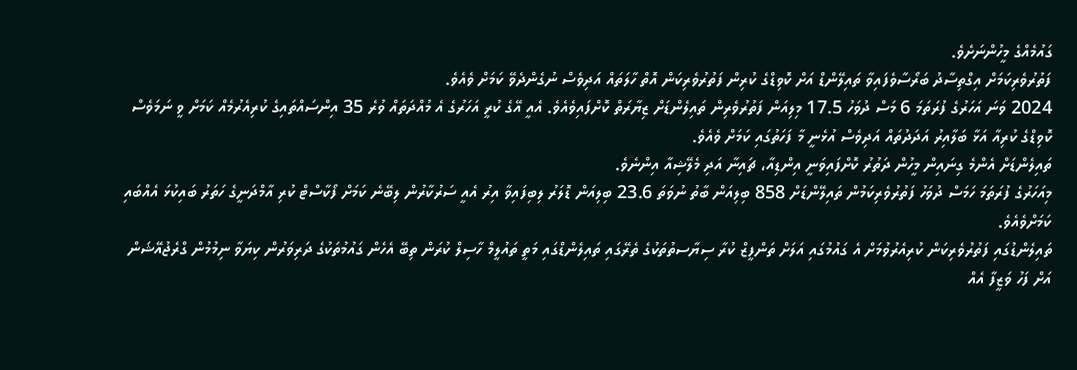ގައުމެއްގެ މީހުންނަށެވެ.
ފަތުރުވެރިކަމަށް އިގްތިސާދު ބަރޯސާވެފައިވާ ތައިލޭންޑް އަށް ކޮވިޑްގެ ކުރިން ފަތުރުވެރިކަން އޮތް ހާލަތައް އަދިވެސް ނުގެންދެވޭ ކަމަށް ވެއެވެ.
2024 ވަނަ އަހަރުގެ ފުރަތަމަ 6 މަސް ދުވަހު 17.5 މިލިއަން ފަތުރުވެރިން ތައިލެންޑަށް ޒިޔާރަތް ކޮށްފައިވެއެވެ. އެއީ އޭގެ ކުރީ އަހަރުގެ އެ މުއްދަތައް ވުރެ 35 އިންސައްތައިގެ ކުރިއެރުމެއް ކަމަށް ވީ ނަމަވެސް ކޮވިޑްގެ ކުރިއާ އަޅާ ބަލާއިރު އަދަދުތައް އަދިވެސް އުޅެނީ މާ ފަހަތުގައި ކަމަށް ވެއެވެ.
ތައިލެންޑަށް އެންމެ ގިނައިން މީހުން ދަތުރު ކޮށްފައިވަނީ އިންޑިއާ، ޗައިނާ އަދި މެލޭޝިއާ އިންނެވެ.
މިއަހަރުގެ ފުރަތަމަ ހަމަސް ދުވަހު ފަތުރުވެރިކަމުން ތައިލޭންޑަށް 858 ބިލިއަން ބާތު ނުވަތަ 23.6 ބިލިއަން ޑޮލަރު ލިބިފައިވާ އިރު އެއީ ސަރުކާރުން ލިބޭނެ ކަމަށް ފޯކާސްޓް ކުރި އާމްދަނީގެ ހަތަރު ބައިކުޅަ އެއްބައި ކަމަށްވެއެވެ.
ތައިލެންޑުގައި ފަތުރުވެރިކަން ކުރިއެރުވުމަށް އެ ގައުމުގައި އަލަށް ތަންފީޒް ކުރާ ސިޔާސތުތަކުގެ ތެރޭގައި ތައިލެންޑްގައި މަތީ ތައުލީމް ހާސިލް ކުރަން ތިބޭ އެހެން ގައުމުތަކުގެ ދަރިވަރުން ކިޔަވާ ނިމުމުން ގްރެޖުއޭޝަން އަށް ފަހު ވަޒީފާ އެއް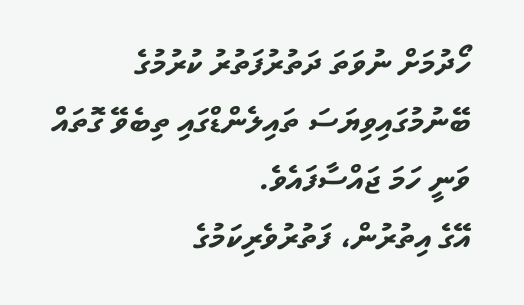ހޯދުމަށް ނުވަތަ ދަތުރުފަތުރު ކުރުމުގެ ބޭނުމުގައިވިޔަސަ ތައިލެންޑްގައި ތިބެވޭ ގޮތައް ވަނީ ހަމަ ޖައްސާފައެވެ.
އޭގެ އިތުރުން، ފަތުރުވެރިކަމުގެ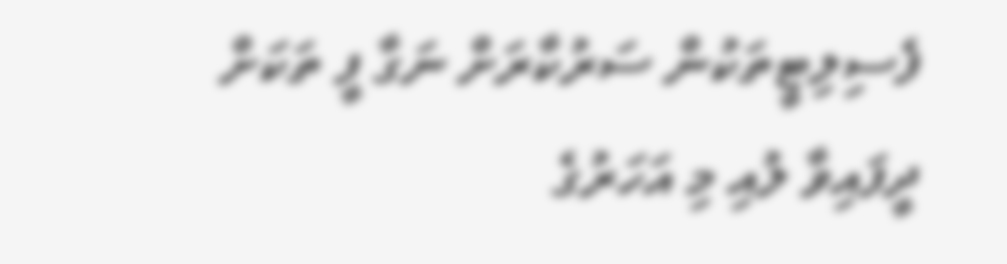ފެސިލިޓީތަކުން ސަރުކާރަށް ނަގާ ފީ ތަކަށް ދީފައިވާ ލުއި މި އަހަރުގެ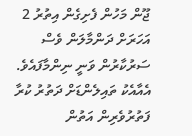ޖޫން މަހުން ފެށިގެން އިތުރު 2 އަހަރަށް ދަންމާލަން ވެސް ސަރުކާރުން ވަނީ ނިންމާފައެވެ. އެއާއެކު ތައިލެންޑަށް ދަތުރު ކުރާ ފަތުރުވެރިން އަތުން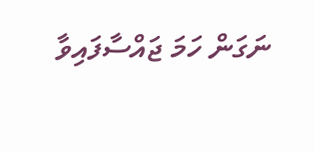ނަގަން ހަމަ ޖައްސާފައިވާ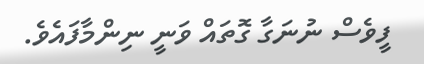ފީވެސް ނުނަގާ ގޮތައް ވަނީ ނިންމާފައެވެ.